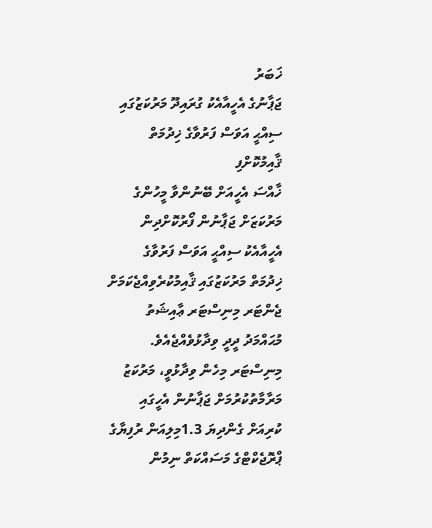ޚަބަރު
ޖަޕާނުގެ އެހީއާއެކު ގުރައިދޫ މަރުކަޒުގައި ސިއްޙީ އަވަސް ފަރުވާގެ ޚިދުމަތް ޤާއިމުކޮށްފި
ޚާއްސަ އެހީއަށް ބޭނުންވާ މީހުންގެ މަރުކަޒަށް ޖަޕާނުން ފޯރުކޮށްދިން އެހީއާއެކު ސިއްޙީ އަވަސް ފަރުވާގެ ޚިދުމަތް މަރުކަޒުގައި ޤާއިމުކުރެވިއްޖެކަމަށް ޖެންޓަރ މިނިސްޓަރ ޢާއިޝަތު މުޙައްމަދު ދީދީ ވިދާޅުވެއްޖެއެވެ. މިނިސްޓަރ މިހެން ވިދާޅުވީ، މަރުކަޒު މަރާމާތުކުރުމަށް ޖަޕާނުން އެހީގައި ކުރިއަށް ގެންދިޔަ 1.3މިލިއަން ރުފިޔާގެ ޕްރޮޖެކްޓްގެ މަސައްކަތް ނިމުން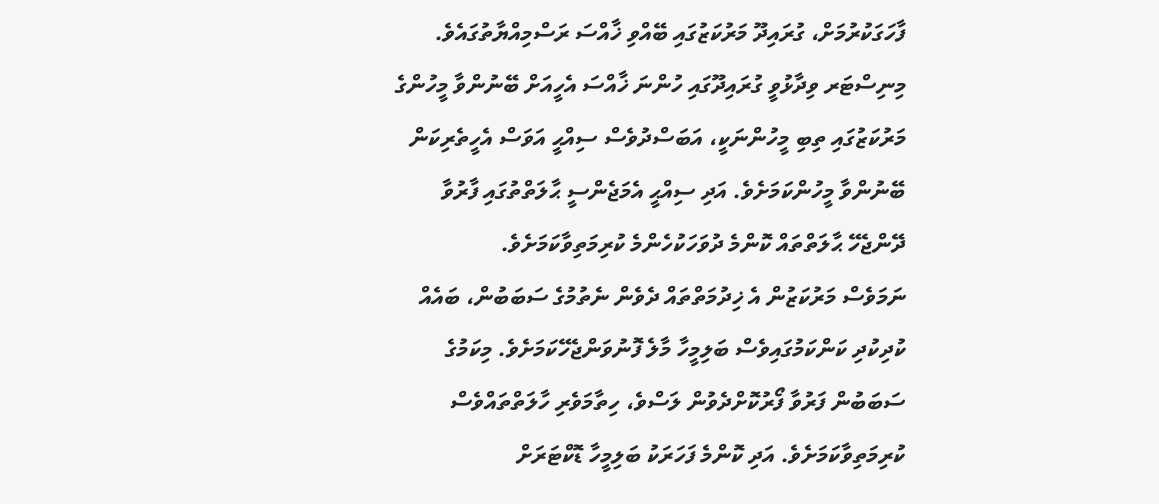ފާހަގަކުރުމަށް، ގުރައިދޫ މަރުކަޒުގައި ބޭއްވި ޚާއްސަ ރަސްމިއްޔާތުގައެވެ.
މިނިސްޓަރ ވިދާޅުވީ ގުރައިދޫގައި ހުންނަ ޚާއްސަ އެހީއަށް ބޭނުންވާ މީހުންގެ މަރުކަޒުގައި ތިބި މީހުންނަކީ، އަބަސްދުވެސް ސިއްޙީ އަވަސް އެހީތެރިކަން ބޭނުންވާ މީހުންކަމަށެވެ. އަދި ސިއްޙީ އެމަޖެންސީ ޙާލަތްތުގައި ފާރުވާ ދޭންޖެހޭ ޙާލަތްތައް ކޮންމެ ދުވަހަކުހެންމެ ކުރިމަތިވާކަމަށެވެ.
ނަމަވެސް މަރުކަޒުން އެ ޚިދުމަތްތައް ދެވެން ނެތުމުގެ ސަބަބުން، ބައެއް ކުދިކުދި ކަންކަމުގައިވެސް ބަލިމީހާ މާލެ ފޮނުވަންޖެހޭކަމަށެވެ. މިކަމުގެ ސަބަބުން ފަރުވާ ފޯރުކޮށްދެވުން ލަސްވެ، ހިތާމަވެރި ހާލަތްތައްވެސް ކުރިމަތިވާކަމަށެވެ. އަދި ކޮންމެ ފަހަރަކު ބަލިމީހާ ޑޮކްޓަރަށް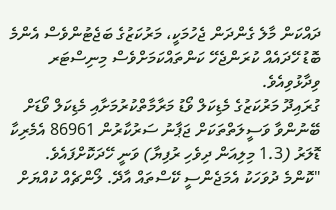ދައްކަން މާލެ ގެންދަން ޖެހުމަކީ، މަރުކަޒުގެ ބަޖެޓުންވެސް އެންމެ ބޮޑު ހޭދައެއް ކުރަންޖެހޭ ކަންތައްކަމަށްވެސް މިނިސްޓަރ ވިދާޅުވިއެވެ.
ގުރައިދޫ މަރުކަޒުގެ މެޑިކަލް ވޯޑު މަރާމާތްކުރުމަށާއި މެޑިކަލް ވޯޑަށް ބޭނުންވާ ވަސީލަތްތަކަށް ޖަޕާނު ސަރުކާރުން 86961 އެމެރިކާ ޑޮލަރު (1.3 މިލިއަން ދިވެހި ރުފިޔާ) ވަނީ ހޭދަކޮށްފައެވެ.
"ކޮންމެ ދުވަހަކު އެމަޖެންސީ ކޭސްތައް އާދޭ. ލޯންޗެއް ކުއްޔަށް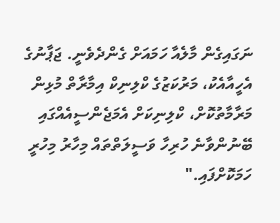ނަގައިގެން މާލެއާ ހަމައަށް ގެންދެވެނީ. ޖަޕާނުގެ އެހީއާއެކު، މަރުކަޒުގެ ކްލިނިކް އިމާރާތް މުޅިން މަރާމާތުކޮށް، ކްލިނިކަށް އެމަޖެންސީއެއްގައި ބޭނުންވާނެ ހުރިހާ ވަސީލަތްތައް މިހާރު މިހުރީ ހަމަކޮށްފައި."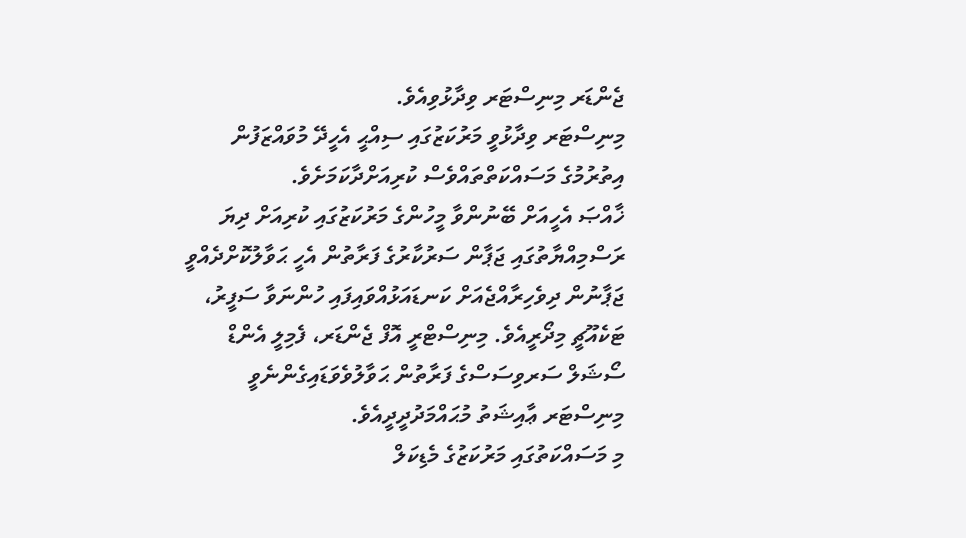ޖެންޑަރ މިނިސްޓަރ ވިދާޅުވިއެވެ.
މިނިސްޓަރ ވިދާޅުވީ މަރުކަޒުގައި ސިއްޙީ އެހީދޭ މުވައްޒަފުން އިތުރުމުގެ މަސައްކަތްތައްވެސް ކުރިއަށްދާކަމަށެވެ.
ޚާއްޞަ އެހީއަށް ބޭނުންވާ މީހުންގެ މަރުކަޒުގައި ކުރިއަށް ދިޔަ ރަސްމިއްޔާތުގައި ޖަޕާން ސަރުކާރުގެ ފަރާތުން އެހީ ޙަވާލުކޮށްދެއްވީ ޖަޕާނުން ދިވެހިރާއްޖެއަށް ކަނޑައަޅުއްވައިފައި ހުންނަވާ ސަފީރު، ޓަކެއޫޗީ މިދޯރީއެވެ. މިނިސްޓްރީ އޮފް ޖެންޑަރ، ފެމިލީ އެންޑް ސޯޝަލް ސަރވިސަސްގެ ފަރާތުން ޙަވާލުވެވަޑައިގެންނެވީ މިނިސްޓަރ ޢާއިޝަތު މުޙައްމަދުދީދީއެވެ.
މި މަސައްކަތުގައި މަރުކަޒުގެ މެޑިކަލް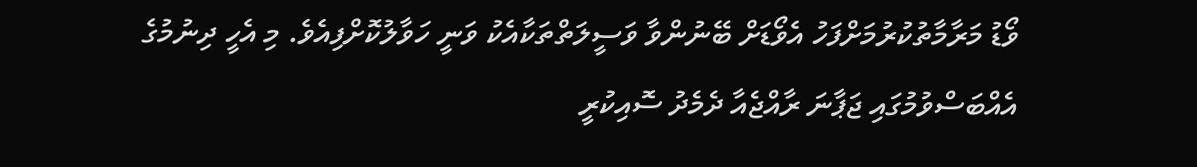ވޯޑު މަރާމާތުކުރުމަށްފަހު އެވޯޑަށް ބޭނުންވާ ވަސީލަތްތަކާއެކު ވަނީ ހަވާލުކޮށްފިއެވެ. މި އެހީ ދިނުމުގެ އެއްބަސްވުމުގައި ޖަޕާނަ ރާއްޖެއާ ދެމެދު ސޮއިކުރީ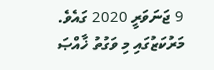9 ޖަނަވަރީ 2020 ގައެވެ.
މަރުކަޒުގައި މި ވަގުތު ޚާއްޞަ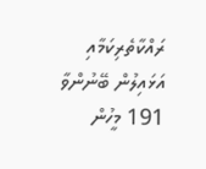ރައްކާތެރިކަމާއި އަޅައިލުން ބޭނުންވާ 191 މީހުން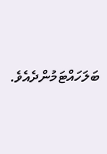ބަލަހައްޓަމުންދެއެވެ.